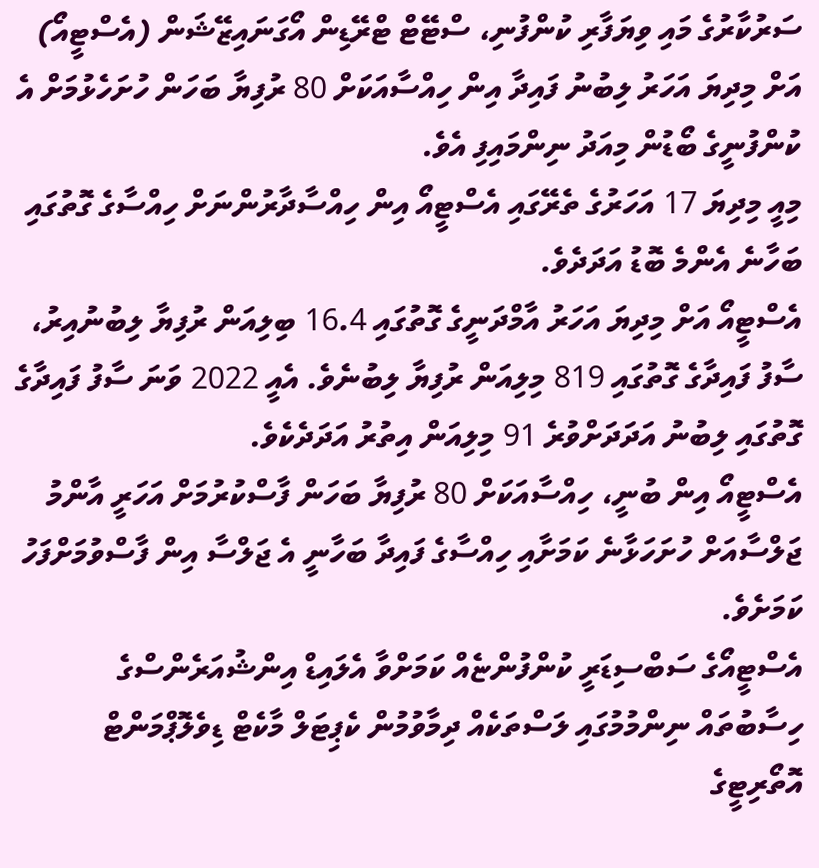ސަރުކާރުގެ މައި ވިޔަފާރި ކުންފުނި، ސްޓޭޓް ޓްރޭޑިން އޯގަނައިޒޭޝަން (އެސްޓީއޯ) އަށް މިދިޔަ އަހަރު ލިބުނު ފައިދާ އިން ހިއްސާއަކަށް 80 ރުފިޔާ ބަހަން ހުށަހެޅުމަށް އެ ކުންފުނީގެ ބޯޑުން މިއަދު ނިންމައިފި އެވެ.
މިއީ މިދިޔަ 17 އަހަރުގެ ތެރޭގައި އެސްޓީއޯ އިން ހިއްސާދާރުންނަށް ހިއްސާގެ ގޮތުގައި ބަހާނެ އެންމެ ބޮޑު އަދަދެވެ.
އެސްޓީއޯ އަށް މިދިޔަ އަހަރު އާމްދަނީގެ ގޮތުގައި 16.4 ބިލިއަން ރުފިޔާ ލިބުނުއިރު، ސާފު ފައިދާގެ ގޮތުގައި 819 މިލިއަން ރުފިޔާ ލިބުނެވެ. އެއީ 2022 ވަނަ ސާފު ފައިދާގެ ގޮތުގައި ލިބުނު އަދަދަށްވުރެ 91 މިލިއަން އިތުރު އަދަދެކެވެ.
އެސްޓީއޯ އިން ބުނީ، ހިއްސާއަކަށް 80 ރުފިޔާ ބަހަން ފާސްކުރުމަށް އަހަރީ އާންމު ޖަލްސާއަށް ހުށަހަޅާނެ ކަމަށާއި ހިއްސާގެ ފައިދާ ބަހާނީ އެ ޖަލްސާ އިން ފާސްވުމަށްފަހު ކަމަށެވެ.
އެސްޓީއޯގެ ސަބްސިޑަރީ ކުންފުންޏެއް ކަމަށްވާ އެލައިޑް އިންޝުއަރެންސްގެ ހިސާބުތައް ނިންމުމުގައި ލަސްތަކެއް ދިމާވުމުން ކެޕިޓަލް މާކެޓް ޑިވެލޮޕްމަންޓް އޮތޯރިޓީގެ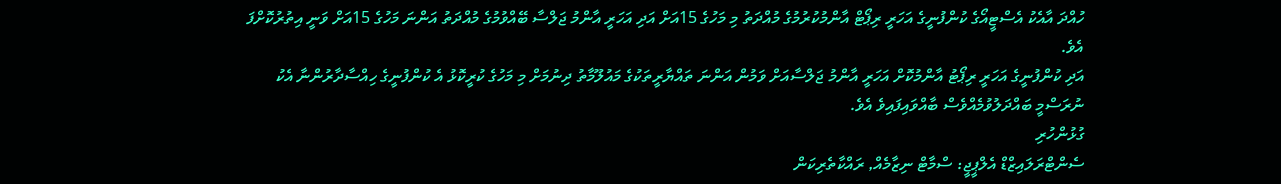ހުއްދަ އާއެކު އެސްޓީއޯގެ ކުންފުނީގެ އަހަރީ ރިޕޯޓް އާންމުކުރުމުގެ މުއްދަތު މި މަހުގެ 15އަށް އަދި އަހަރީ އާންމު ޖަލްސާ ބޭއްވުމުގެ މުއްދަތު އަންނަ މަހުގެ 15އަށް ވަނީ އިތުރުކޮށްފަ އެވެ.
އަދި ކުންފުނީގެ އަހަރީ ރިޕޯޓު އާންމުކޮށް އަހަރީ އާންމު ޖަލްސާއަށް ވަމުން އަންނަ ތައްޔާރީތަކުގެ މައުލޫމާތު ދިނުމަށް މި މަހުގެ ކުރީކޮޅު އެ ކުންފުނީގެ ހިއްސާދާރުންނާ އެކު ނުރަސްމީ ބައްދަލުވުމެއްވެސް ބާއްވައިފައިވެ އެވެ.
ގުޅުންހުރި
ސެންޓްރަލައިޒްޑް އެލްޕީޖީ: ސްމާޓް ނިޒާމެއް, ރައްކާތެރިކަން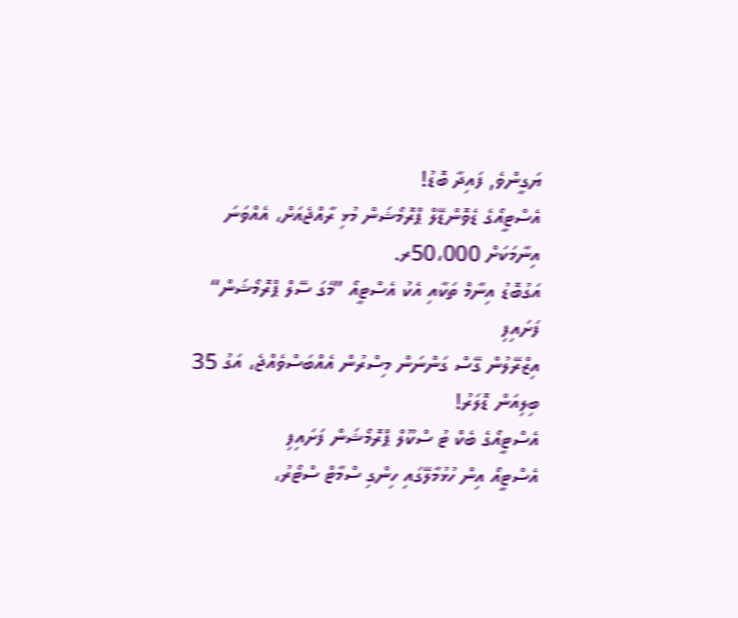ޔަގީންވެ, ފައިދާ ބޮޑު!
އެސްޓީއޯގެ ޑެވޮންޑޭލް ޕްރޮމޯޝަން މުޅި ރާއްޖެއަށް، އެއްވަނަ އިނާމަކަށް 50،000ރ.
އަގުބޮޑު އިނާމް ތަކާއި އެކު އެސްޓީއޯ ”މެގަ ސޭލް ޕްރޮމޯޝަން“ ފަށައިފި
އިޒްރޭލުން ގޭސް ގަންނަން މިސްރުން އެއްބަސްވެއްޖެ، އަގު 35 ބިލިއަން ޑޮލަރު!
އެސްޓީއޯގެ ބެކް ޓު ސްކޫލް ޕްރޮމޯޝަން ފަށައިފި
އެސްޓީއޯ އިން ހުޅުމާލޭގައި ހިންގި ސްމާޓް ސްޓޯރު،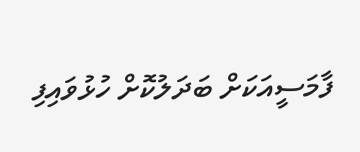ފާމަސީއަކަށް ބަދަލުކޮށް ހުޅުވައިފި